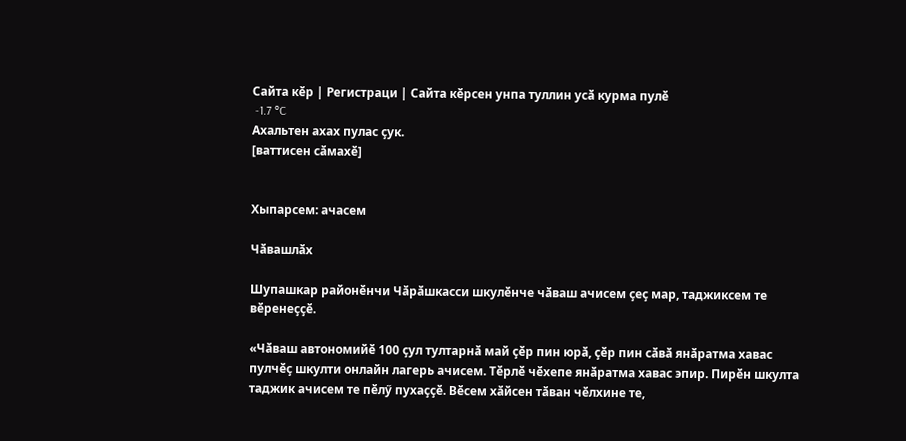Сайта кӗр | Регистраци | Сайта кӗрсен унпа туллин усӑ курма пулӗ
 -1.7 °C
Ахальтен ахах пулас ҫук.
[ваттисен сӑмахӗ]


Хыпарсем: ачасем

Чӑвашлӑх

Шупашкар районӗнчи Чӑрӑшкасси шкулӗнче чӑваш ачисем ҫеҫ мар, таджиксем те вӗренеҫҫӗ.

«Чӑваш автономийӗ 100 ҫул тултарнӑ май ҫӗр пин юрӑ, ҫӗр пин сӑвӑ янӑратма хавас пулчӗҫ шкулти онлайн лагерь ачисем. Тӗрлӗ чӗхепе янӑратма хавас эпир. Пирӗн шкулта таджик ачисем те пӗлӳ пухаҫҫӗ. Вӗсем хӑйсен тӑван чӗлхине те,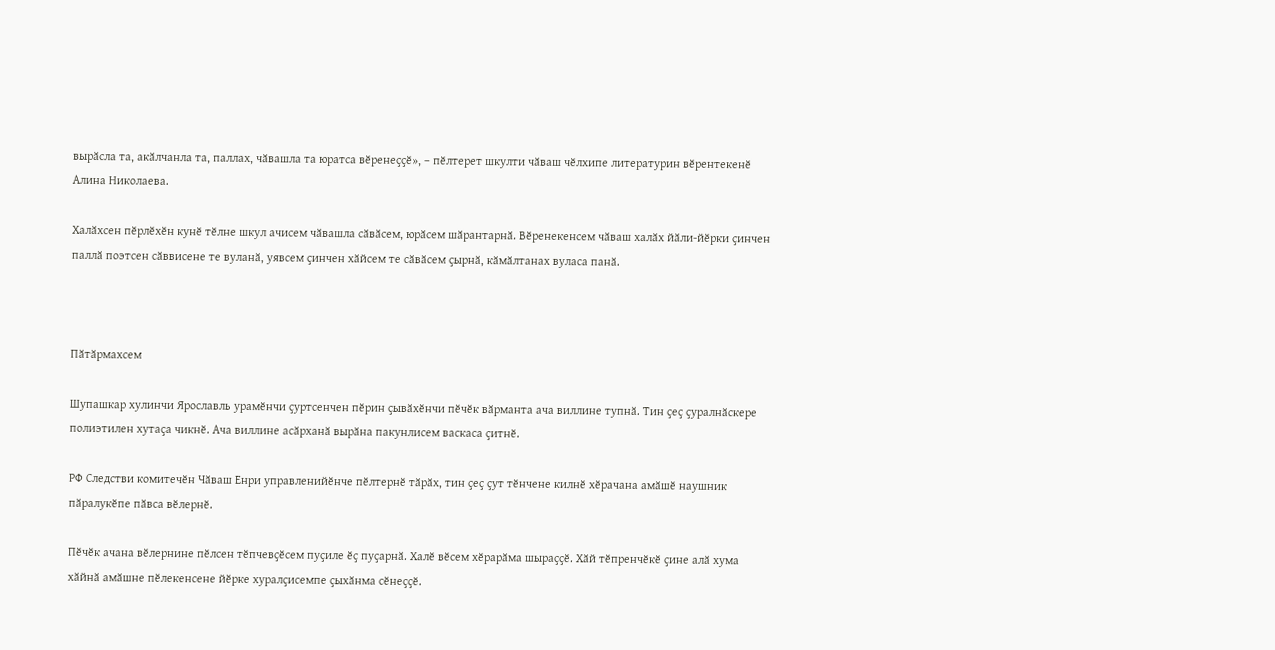вырӑсла та, акӑлчанла та, паллах, чӑвашла та юратса вӗренеҫҫӗ», – пӗлтерет шкулти чӑваш чӗлхипе литературин вӗрентекенӗ Алина Николаева.

Халӑхсен пӗрлӗхӗн кунӗ тӗлне шкул ачисем чӑвашла сӑвӑсем, юрӑсем шӑрантарнӑ. Вӗренекенсем чӑваш халӑх йӑли-йӗрки ҫинчен паллӑ поэтсен сӑввисене те вуланӑ, уявсем ҫинчен хӑйсем те сӑвӑсем ҫырнӑ, кӑмӑлтанах вуласа панӑ.



Пӑтӑрмахсем

Шупашкар хулинчи Ярославль урамӗнчи ҫуртсенчен пӗрин ҫывӑхӗнчи пӗчӗк вӑрманта ача виллине тупнӑ. Тин ҫеҫ ҫуралнӑскере полиэтилен хутаҫа чикнӗ. Ача виллине асӑрханӑ вырӑна пакунлисем васкаса ҫитнӗ.

РФ Следстви комитечӗн Чӑваш Енри управленийӗнче пӗлтернӗ тӑрӑх, тин ҫеҫ ҫут тӗнчене килнӗ хӗрачана амӑшӗ наушник пӑралукӗпе пӑвса вӗлернӗ.

Пӗчӗк ачана вӗлернине пӗлсен тӗпчевҫӗсем пуҫиле ӗҫ пуҫарнӑ. Халӗ вӗсем хӗрарӑма шыраҫҫӗ. Хӑй тӗпренчӗкӗ ҫине алӑ хума хӑйнӑ амӑшне пӗлекенсене йӗрке хуралҫисемпе ҫыхӑнма сӗнеҫҫӗ.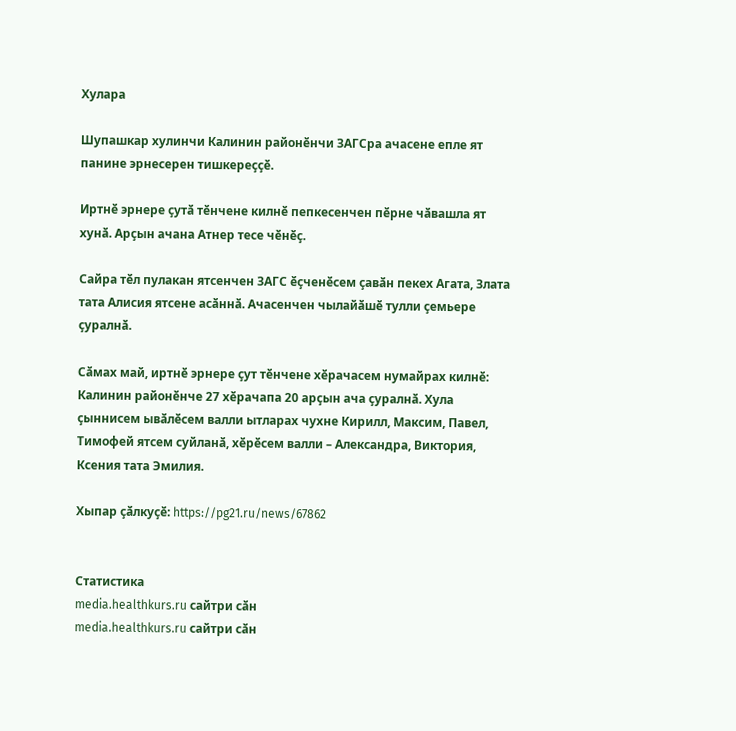Хулара

Шупашкар хулинчи Калинин районӗнчи ЗАГСра ачасене епле ят панине эрнесерен тишкереҫҫӗ.

Иртнӗ эрнере ҫутӑ тӗнчене килнӗ пепкесенчен пӗрне чӑвашла ят хунӑ. Арҫын ачана Атнер тесе чӗнӗҫ.

Сайра тӗл пулакан ятсенчен ЗАГС ӗҫченӗсем ҫавӑн пекех Агата, Злата тата Алисия ятсене асӑннӑ. Ачасенчен чылайӑшӗ тулли ҫемьере ҫуралнӑ.

Сӑмах май, иртнӗ эрнере ҫут тӗнчене хӗрачасем нумайрах килнӗ: Калинин районӗнче 27 хӗрачапа 20 арҫын ача ҫуралнӑ. Хула ҫыннисем ывӑлӗсем валли ытларах чухне Кирилл, Максим, Павел, Тимофей ятсем суйланӑ, хӗрӗсем валли – Александра, Виктория, Ксения тата Эмилия.

Хыпар ҫӑлкуҫӗ: https://pg21.ru/news/67862


Статистика
media.healthkurs.ru сайтри сӑн
media.healthkurs.ru сайтри сӑн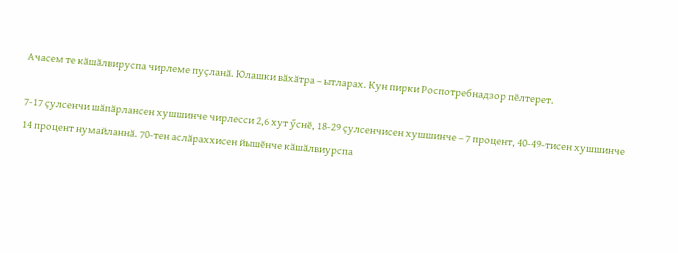Ачасем те кӑшӑлвируспа чирлеме пуҫланӑ. Юлашки вӑхӑтра – ытларах. Кун пирки Роспотребнадзор пӗлтерет.

7-17 ҫулсенчи шӑпӑрлансен хушшинче чирлесси 2,6 хут ӳснӗ, 18-29 ҫулсенчисен хушшинче – 7 процент, 40-49-тисен хушшинче 14 процент нумайланнӑ. 70-тен аслӑраххисен йышӗнче кӑшӑлвиурспа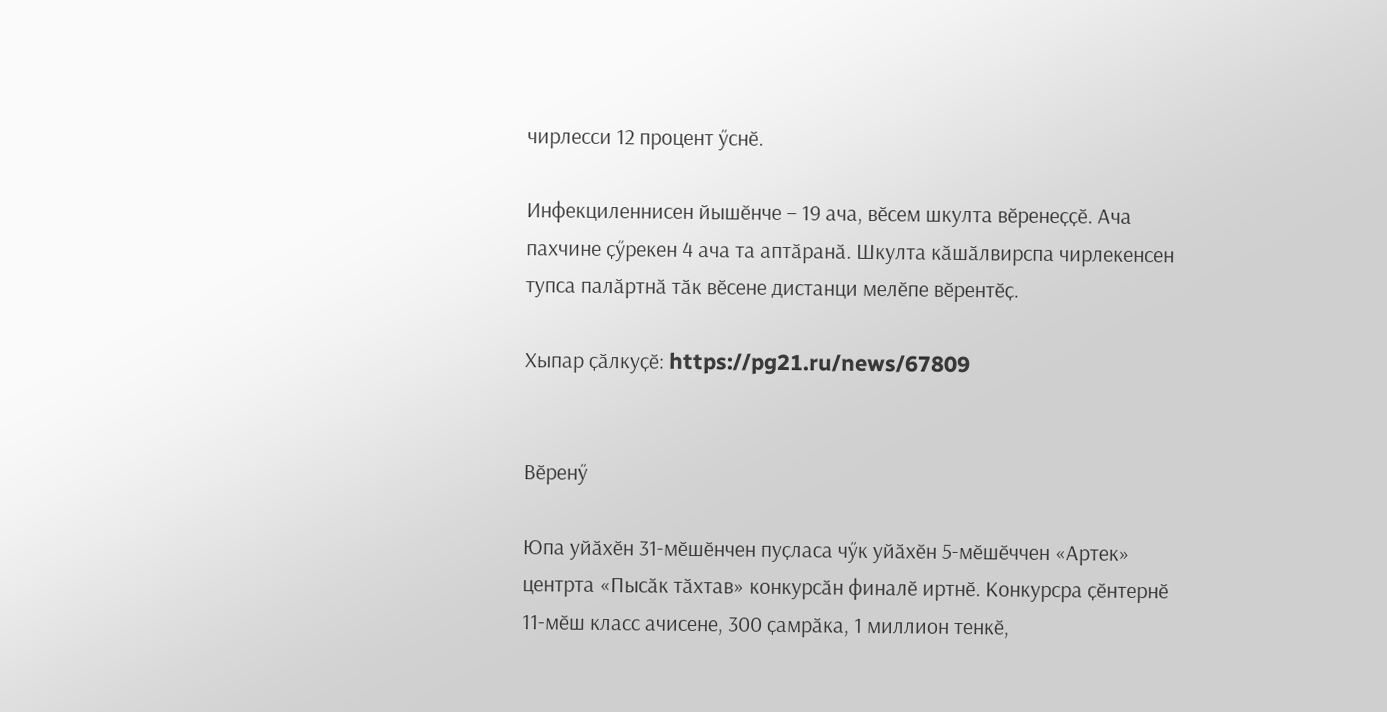чирлесси 12 процент ӳснӗ.

Инфекциленнисен йышӗнче – 19 ача, вӗсем шкулта вӗренеҫҫӗ. Ача пахчине ҫӳрекен 4 ача та аптӑранӑ. Шкулта кӑшӑлвирспа чирлекенсен тупса палӑртнӑ тӑк вӗсене дистанци мелӗпе вӗрентӗҫ.

Хыпар ҫӑлкуҫӗ: https://pg21.ru/news/67809


Вӗренӳ

Юпа уйӑхӗн 31-мӗшӗнчен пуҫласа чӳк уйӑхӗн 5-мӗшӗччен «Артек» центрта «Пысӑк тӑхтав» конкурсӑн финалӗ иртнӗ. Конкурсра ҫӗнтернӗ 11-мӗш класс ачисене, 300 ҫамрӑка, 1 миллион тенкӗ,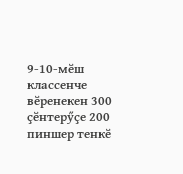9-10-мӗш классенче вӗренекен 300 ҫӗнтерӳҫе 200 пиншер тенкӗ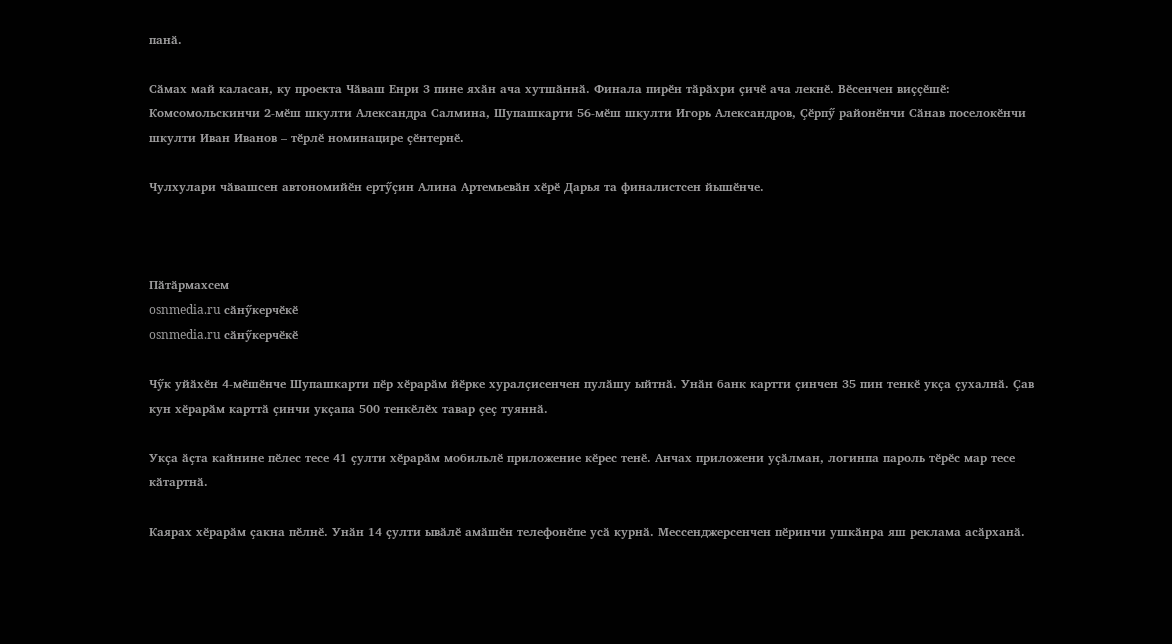панӑ.

Сӑмах май каласан, ку проекта Чӑваш Енри 3 пине яхӑн ача хутшӑннӑ. Финала пирӗн тӑрӑхри ҫичӗ ача лекнӗ. Вӗсенчен виҫҫӗшӗ: Комсомольскинчи 2-мӗш шкулти Александра Салмина, Шупашкарти 56-мӗш шкулти Игорь Александров, Ҫӗрпӳ районӗнчи Сӑнав поселокӗнчи шкулти Иван Иванов – тӗрлӗ номинацире ҫӗнтернӗ.

Чулхулари чӑвашсен автономийӗн ертӳҫин Алина Артемьевӑн хӗрӗ Дарья та финалистсен йышӗнче.



Пӑтӑрмахсем
osnmedia.ru сӑнӳкерчӗкӗ
osnmedia.ru сӑнӳкерчӗкӗ

Чӳк уйӑхӗн 4-мӗшӗнче Шупашкарти пӗр хӗрарӑм йӗрке хуралҫисенчен пулӑшу ыйтнӑ. Унӑн банк картти ҫинчен 35 пин тенкӗ укҫа ҫухалнӑ. Ҫав кун хӗрарӑм карттӑ ҫинчи укҫапа 500 тенкӗлӗх тавар ҫеҫ туяннӑ.

Укҫа ӑҫта кайнине пӗлес тесе 41 ҫулти хӗрарӑм мобильлӗ приложение кӗрес тенӗ. Анчах приложени уҫӑлман, логинпа пароль тӗрӗс мар тесе кӑтартнӑ.

Каярах хӗрарӑм ҫакна пӗлнӗ. Унӑн 14 ҫулти ывӑлӗ амӑшӗн телефонӗпе усӑ курнӑ. Мессенджерсенчен пӗринчи ушкӑнра яш реклама асӑрханӑ.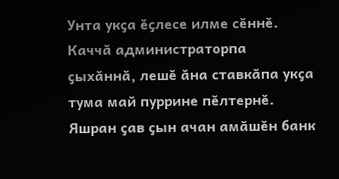Унта укҫа ӗҫлесе илме сӗннӗ. Каччӑ администраторпа ҫыхӑннӑ, лешӗ ӑна ставкӑпа укҫа тума май пуррине пӗлтернӗ. Яшран ҫав ҫын ачан амӑшӗн банк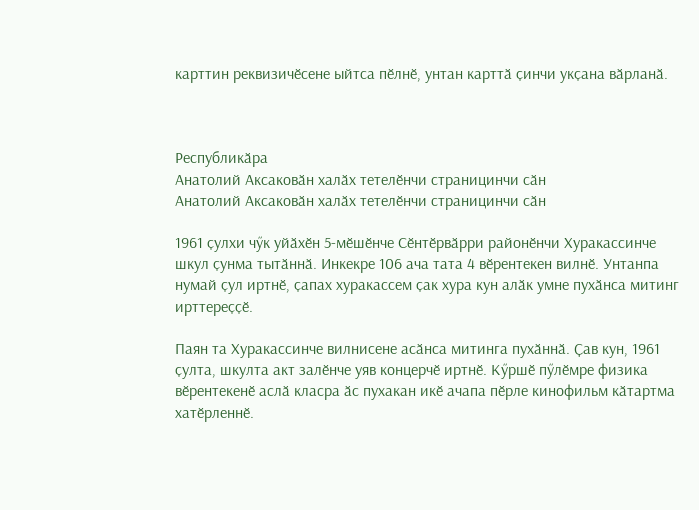карттин реквизичӗсене ыйтса пӗлнӗ, унтан карттӑ ҫинчи укҫана вӑрланӑ.



Республикӑра
Анатолий Аксаковӑн халӑх тетелӗнчи страницинчи сӑн
Анатолий Аксаковӑн халӑх тетелӗнчи страницинчи сӑн

1961 ҫулхи чӳк уйӑхӗн 5-мӗшӗнче Сӗнтӗрвӑрри районӗнчи Хуракассинче шкул ҫунма тытӑннӑ. Инкекре 106 ача тата 4 вӗрентекен вилнӗ. Унтанпа нумай ҫул иртнӗ, ҫапах хуракассем ҫак хура кун алӑк умне пухӑнса митинг ирттереҫҫӗ.

Паян та Хуракассинче вилнисене асӑнса митинга пухӑннӑ. Ҫав кун, 1961 ҫулта, шкулта акт залӗнче уяв концерчӗ иртнӗ. Кӳршӗ пӳлӗмре физика вӗрентекенӗ аслӑ класра ӑс пухакан икӗ ачапа пӗрле кинофильм кӑтартма хатӗрленнӗ.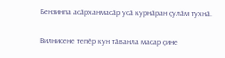Бензинпа асӑрханмасӑр усӑ курнӑран ҫулӑм тухнӑ.

Вилнисене тепӗр кун тӑванла масар ҫине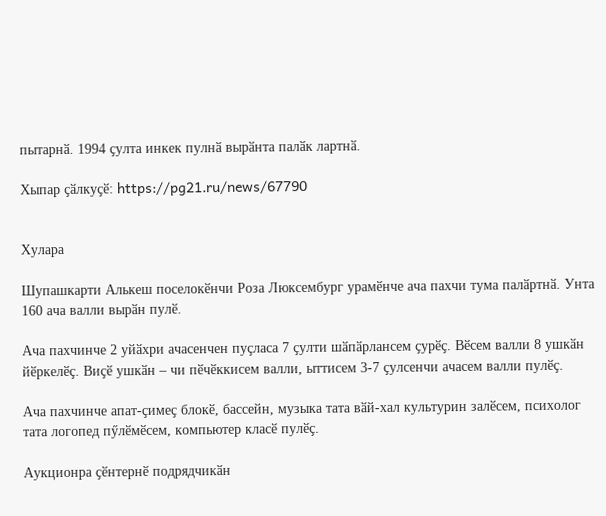пытарнӑ. 1994 ҫулта инкек пулнӑ вырӑнта палӑк лартнӑ.

Хыпар ҫӑлкуҫӗ: https://pg21.ru/news/67790


Хулара

Шупашкарти Алькеш поселокӗнчи Роза Люксембург урамӗнче ача пахчи тума палӑртнӑ. Унта 160 ача валли вырӑн пулӗ.

Ача пахчинче 2 уйӑхри ачасенчен пуҫласа 7 ҫулти шӑпӑрлансем ҫурӗҫ. Вӗсем валли 8 ушкӑн йӗркелӗҫ. Виҫӗ ушкӑн – чи пӗчӗккисем валли, ыттисем 3-7 ҫулсенчи ачасем валли пулӗҫ.

Ача пахчинче апат-ҫимеҫ блокӗ, бассейн, музыка тата вӑй-хал культурин залӗсем, психолог тата логопед пӳлӗмӗсем, компьютер класӗ пулӗҫ.

Аукционра ҫӗнтернӗ подрядчикӑн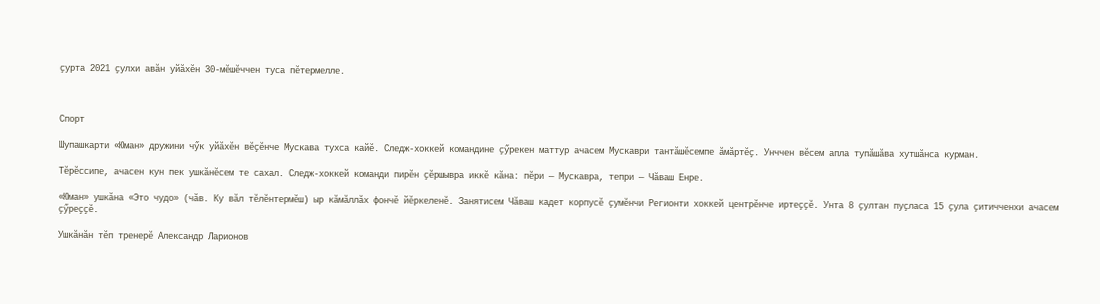ҫурта 2021 ҫулхи авӑн уйӑхӗн 30-мӗшӗччен туса пӗтермелле.



Спорт

Шупашкарти «Юман» дружини чӳк уйӑхӗн вӗҫӗнче Мускава тухса кайӗ. Следж-хоккей командине ҫӳрекен маттур ачасем Мускаври тантӑшӗсемпе ӑмӑртӗҫ. Унччен вӗсем апла тупӑшӑва хутшӑнса курман.

Тӗрӗссипе, ачасен кун пек ушкӑнӗсем те сахал. Следж-хоккей команди пирӗн ҫӗршывра иккӗ кӑна: пӗри — Мускавра, тепри — Чӑваш Енре.

«Юман» ушкӑна «Это чудо» (чӑв. Ку вӑл тӗлӗнтермӗш) ыр кӑмӑллӑх фончӗ йӗркеленӗ. Занятисем Чӑваш кадет корпусӗ ҫумӗнчи Регионти хоккей центрӗнче иртеҫҫӗ. Унта 8 ҫултан пуҫласа 15 ҫула ҫитичченхи ачасем ҫӳреҫҫӗ.

Ушкӑнӑн тӗп тренерӗ Александр Ларионов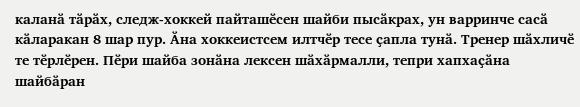каланӑ тӑрӑх, следж-хоккей пайташӗсен шайби пысӑкрах, ун варринче сасӑ кӑларакан 8 шар пур. Ӑна хоккеистсем илтчӗр тесе ҫапла тунӑ. Тренер шӑхличӗ те тӗрлӗрен. Пӗри шайба зонӑна лексен шӑхӑрмалли, тепри хапхаҫӑна шайбӑран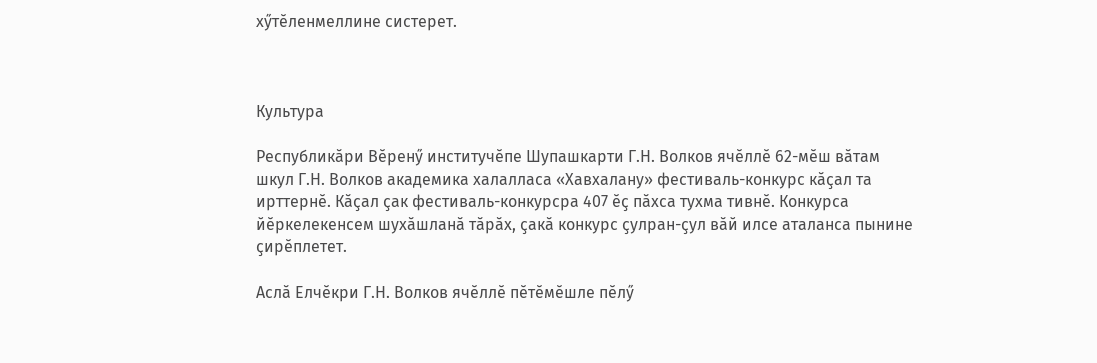хӳтӗленмеллине систерет.



Культура

Республикӑри Вӗренӳ институчӗпе Шупашкарти Г.Н. Волков ячӗллӗ 62-мӗш вӑтам шкул Г.Н. Волков академика халалласа «Хавхалану» фестиваль-конкурс кӑҫал та ирттернӗ. Кӑҫал ҫак фестиваль-конкурсра 407 ӗҫ пӑхса тухма тивнӗ. Конкурса йӗркелекенсем шухӑшланӑ тӑрӑх, ҫакӑ конкурс ҫулран-ҫул вӑй илсе аталанса пынине ҫирӗплетет.

Аслӑ Елчӗкри Г.Н. Волков ячӗллӗ пӗтӗмӗшле пӗлӳ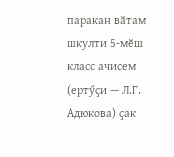паракан вӑтам шкулти 5-мӗш класс ачисем (ертӳҫи — Л.Г. Адюкова) ҫак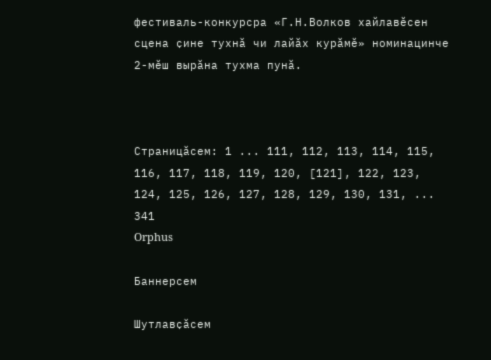фестиваль-конкурсра «Г.Н.Волков хайлавӗсен сцена ҫине тухнӑ чи лайӑх курӑмӗ» номинацинче 2-мӗш вырӑна тухма пунӑ.



Страницӑсем: 1 ... 111, 112, 113, 114, 115, 116, 117, 118, 119, 120, [121], 122, 123, 124, 125, 126, 127, 128, 129, 130, 131, ... 341
Orphus

Баннерсем

Шутлавҫӑсем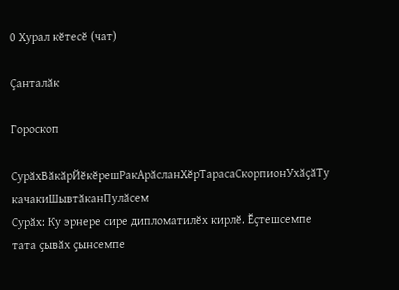0 Хурал кӗтесӗ (чат)

Ҫанталӑк

Гороскоп

СурӑхВӑкӑрЙӗкӗрешРакАрӑсланХӗрТарасаСкорпионУхӑҫӑТу качакиШывтӑканПулӑсем
Сурӑх: Ку эрнере сире дипломатилӗх кирлӗ. Ӗҫтешсемпе тата ҫывӑх ҫынсемпе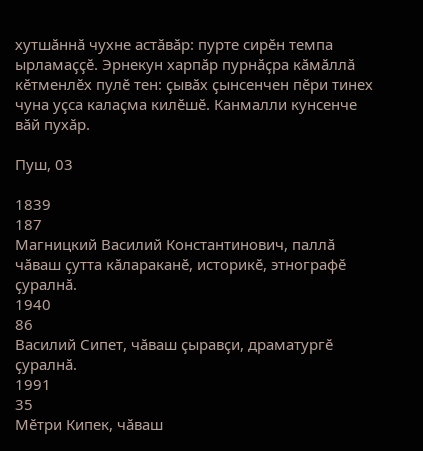хутшӑннӑ чухне астӑвӑр: пурте сирӗн темпа ырламаҫҫӗ. Эрнекун харпӑр пурнӑҫра кӑмӑллӑ кӗтменлӗх пулӗ тен: ҫывӑх ҫынсенчен пӗри тинех чуна уҫса калаҫма килӗшӗ. Канмалли кунсенче вӑй пухӑр.

Пуш, 03

1839
187
Магницкий Василий Константинович, паллӑ чӑваш ҫутта кӑлараканӗ, историкӗ, этнографӗ ҫуралнӑ.
1940
86
Василий Сипет, чӑваш ҫыравҫи, драматургӗ ҫуралнӑ.
1991
35
Мӗтри Кипек, чӑваш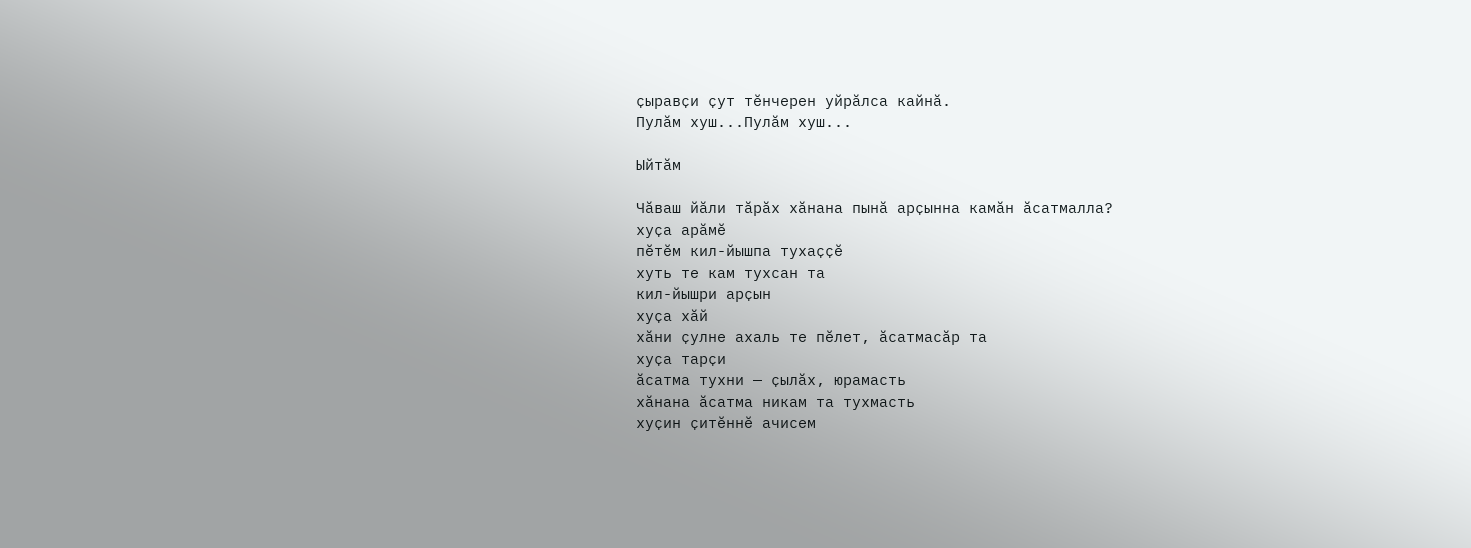ҫыравҫи ҫут тӗнчерен уйрӑлса кайнӑ.
Пулӑм хуш...Пулӑм хуш...

Ыйтӑм

Чӑваш йӑли тӑрӑх хӑнана пынӑ арҫынна камӑн ӑсатмалла?
хуҫа арӑмӗ
пӗтӗм кил-йышпа тухаҫҫӗ
хуть те кам тухсан та
кил-йышри арҫын
хуҫа хӑй
хӑни ҫулне ахаль те пӗлет, ӑсатмасӑр та
хуҫа тарҫи
ӑсатма тухни — ҫылӑх, юрамасть
хӑнана ӑсатма никам та тухмасть
хуҫин ҫитӗннӗ ачисем